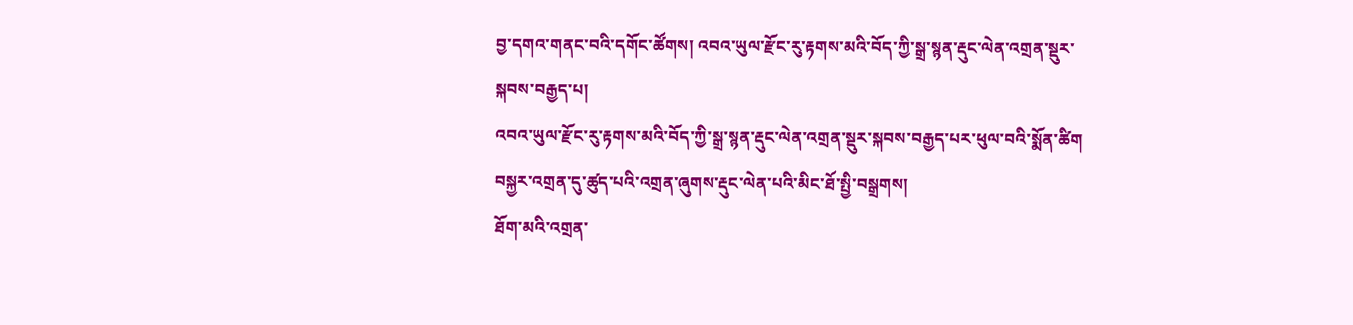བྱ་དགའ་གནང་བའི་དགོང་ཚོགས། འབའ་ཡུལ་རྫོང་རུ་རྟགས་མའི་བོད་ཀྱི་སྒྲ་སྙན་རྡུང་ལེན་འགྲན་སྡུར་སྐབས་བརྒྱད་པ།
འབའ་ཡུལ་རྫོང་རུ་རྟགས་མའི་བོད་ཀྱི་སྒྲ་སྙན་རྡུང་ལེན་འགྲན་སྡུར་སྐབས་བརྒྱད་པར་ཕུལ་བའི་སྨོན་ཚིག
བསྐྱར་འགྲན་དུ་ཚུད་པའི་འགྲན་ཞུགས་རྡུང་ལེན་པའི་མིང་ཐོ་སྤྱི་བསྒྲགས།
ཐོག་མའི་འགྲན་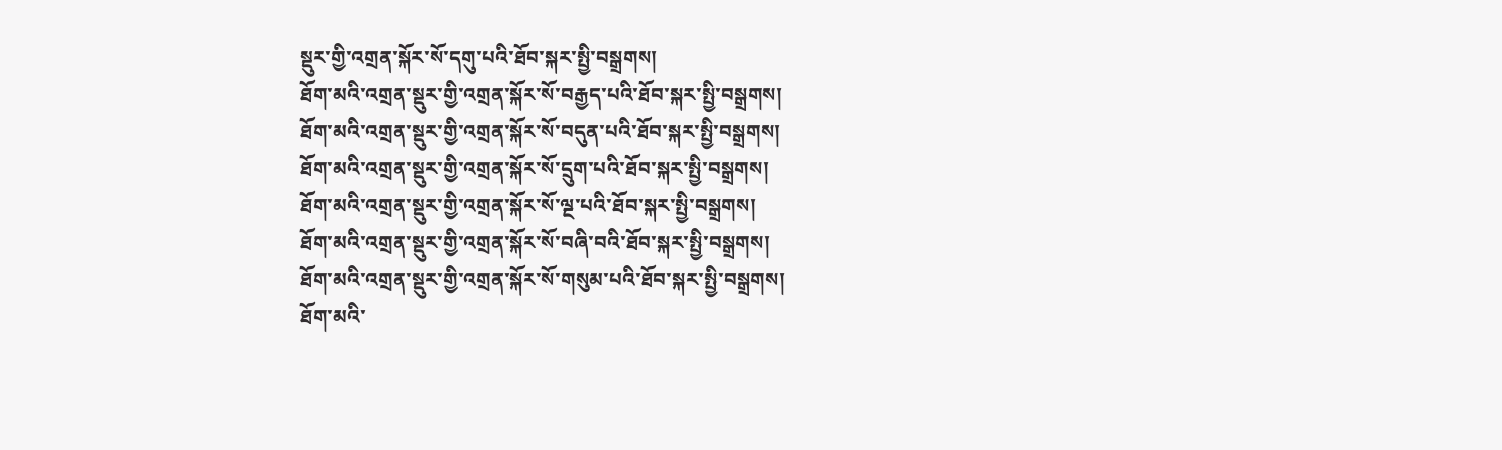སྡུར་གྱི་འགྲན་སྐོར་སོ་དགུ་པའི་ཐོབ་སྐར་སྤྱི་བསྒྲགས།
ཐོག་མའི་འགྲན་སྡུར་གྱི་འགྲན་སྐོར་སོ་བརྒྱད་པའི་ཐོབ་སྐར་སྤྱི་བསྒྲགས།
ཐོག་མའི་འགྲན་སྡུར་གྱི་འགྲན་སྐོར་སོ་བདུན་པའི་ཐོབ་སྐར་སྤྱི་བསྒྲགས།
ཐོག་མའི་འགྲན་སྡུར་གྱི་འགྲན་སྐོར་སོ་དྲུག་པའི་ཐོབ་སྐར་སྤྱི་བསྒྲགས།
ཐོག་མའི་འགྲན་སྡུར་གྱི་འགྲན་སྐོར་སོ་ལྔ་པའི་ཐོབ་སྐར་སྤྱི་བསྒྲགས།
ཐོག་མའི་འགྲན་སྡུར་གྱི་འགྲན་སྐོར་སོ་བཞི་བའི་ཐོབ་སྐར་སྤྱི་བསྒྲགས།
ཐོག་མའི་འགྲན་སྡུར་གྱི་འགྲན་སྐོར་སོ་གསུམ་པའི་ཐོབ་སྐར་སྤྱི་བསྒྲགས།
ཐོག་མའི་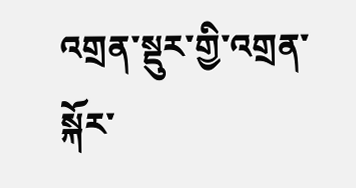འགྲན་སྡུར་གྱི་འགྲན་སྐོར་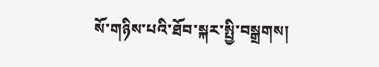སོ་གཉིས་པའི་ཐོབ་སྐར་སྤྱི་བསྒྲགས།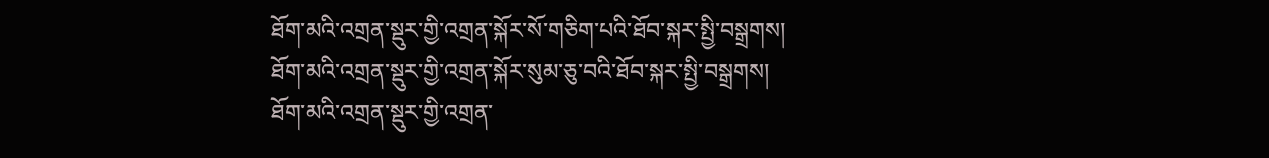ཐོག་མའི་འགྲན་སྡུར་གྱི་འགྲན་སྐོར་སོ་གཅིག་པའི་ཐོབ་སྐར་སྤྱི་བསྒྲགས།
ཐོག་མའི་འགྲན་སྡུར་གྱི་འགྲན་སྐོར་སུམ་ཅུ་བའི་ཐོབ་སྐར་སྤྱི་བསྒྲགས།
ཐོག་མའི་འགྲན་སྡུར་གྱི་འགྲན་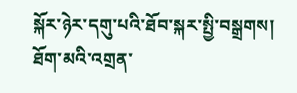སྐོར་ཉེར་དགུ་པའི་ཐོབ་སྐར་སྤྱི་བསྒྲགས།
ཐོག་མའི་འགྲན་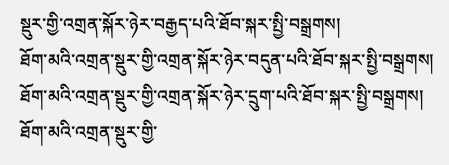སྡུར་གྱི་འགྲན་སྐོར་ཉེར་བརྒྱད་པའི་ཐོབ་སྐར་སྤྱི་བསྒྲགས།
ཐོག་མའི་འགྲན་སྡུར་གྱི་འགྲན་སྐོར་ཉེར་བདུན་པའི་ཐོབ་སྐར་སྤྱི་བསྒྲགས།
ཐོག་མའི་འགྲན་སྡུར་གྱི་འགྲན་སྐོར་ཉེར་དྲུག་པའི་ཐོབ་སྐར་སྤྱི་བསྒྲགས།
ཐོག་མའི་འགྲན་སྡུར་གྱི་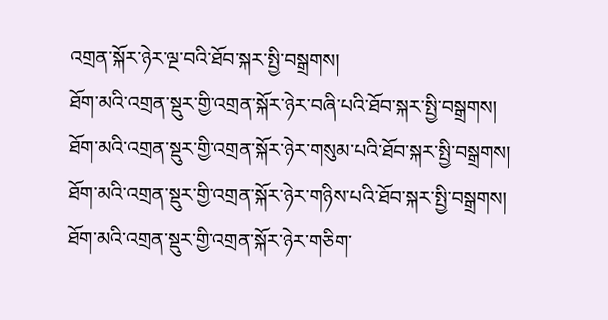འགྲན་སྐོར་ཉེར་ལྔ་བའི་ཐོབ་སྐར་སྤྱི་བསྒྲགས།
ཐོག་མའི་འགྲན་སྡུར་གྱི་འགྲན་སྐོར་ཉེར་བཞི་པའི་ཐོབ་སྐར་སྤྱི་བསྒྲགས།
ཐོག་མའི་འགྲན་སྡུར་གྱི་འགྲན་སྐོར་ཉེར་གསུམ་པའི་ཐོབ་སྐར་སྤྱི་བསྒྲགས།
ཐོག་མའི་འགྲན་སྡུར་གྱི་འགྲན་སྐོར་ཉེར་གཉིས་པའི་ཐོབ་སྐར་སྤྱི་བསྒྲགས།
ཐོག་མའི་འགྲན་སྡུར་གྱི་འགྲན་སྐོར་ཉེར་གཅིག་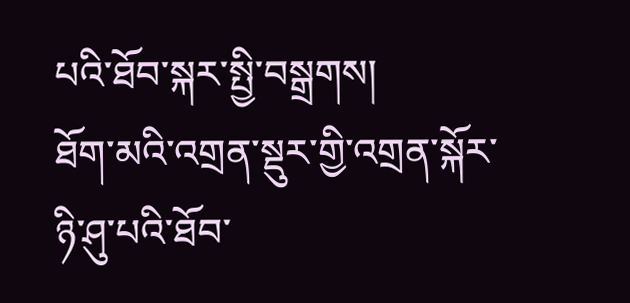པའི་ཐོབ་སྐར་སྤྱི་བསྒྲགས།
ཐོག་མའི་འགྲན་སྡུར་གྱི་འགྲན་སྐོར་ཉི་ཤུ་པའི་ཐོབ་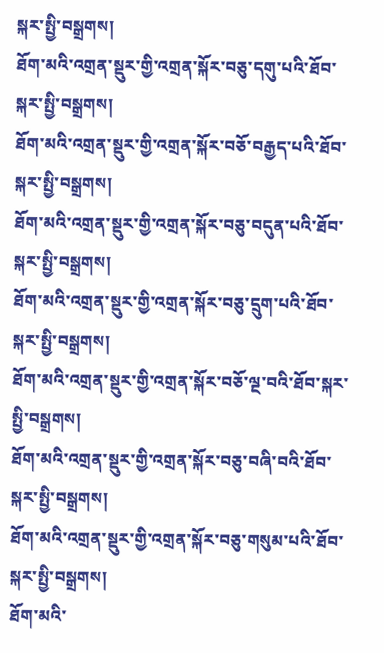སྐར་སྤྱི་བསྒྲགས།
ཐོག་མའི་འགྲན་སྡུར་གྱི་འགྲན་སྐོར་བཅུ་དགུ་པའི་ཐོབ་སྐར་སྤྱི་བསྒྲགས།
ཐོག་མའི་འགྲན་སྡུར་གྱི་འགྲན་སྐོར་བཅོ་བརྒྱད་པའི་ཐོབ་སྐར་སྤྱི་བསྒྲགས།
ཐོག་མའི་འགྲན་སྡུར་གྱི་འགྲན་སྐོར་བཅུ་བདུན་པའི་ཐོབ་སྐར་སྤྱི་བསྒྲགས།
ཐོག་མའི་འགྲན་སྡུར་གྱི་འགྲན་སྐོར་བཅུ་དྲུག་པའི་ཐོབ་སྐར་སྤྱི་བསྒྲགས།
ཐོག་མའི་འགྲན་སྡུར་གྱི་འགྲན་སྐོར་བཅོ་ལྔ་བའི་ཐོབ་སྐར་སྤྱི་བསྒྲགས།
ཐོག་མའི་འགྲན་སྡུར་གྱི་འགྲན་སྐོར་བཅུ་བཞི་བའི་ཐོབ་སྐར་སྤྱི་བསྒྲགས།
ཐོག་མའི་འགྲན་སྡུར་གྱི་འགྲན་སྐོར་བཅུ་གསུམ་པའི་ཐོབ་སྐར་སྤྱི་བསྒྲགས།
ཐོག་མའི་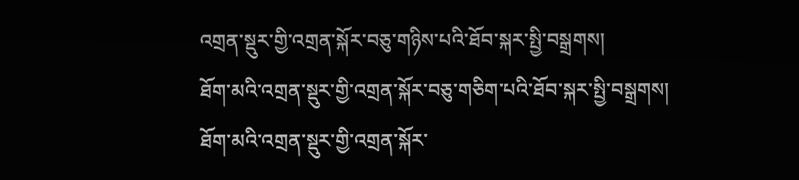འགྲན་སྡུར་གྱི་འགྲན་སྐོར་བཅུ་གཉིས་པའི་ཐོབ་སྐར་སྤྱི་བསྒྲགས།
ཐོག་མའི་འགྲན་སྡུར་གྱི་འགྲན་སྐོར་བཅུ་གཅིག་པའི་ཐོབ་སྐར་སྤྱི་བསྒྲགས།
ཐོག་མའི་འགྲན་སྡུར་གྱི་འགྲན་སྐོར་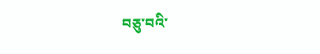བཅུ་བའི་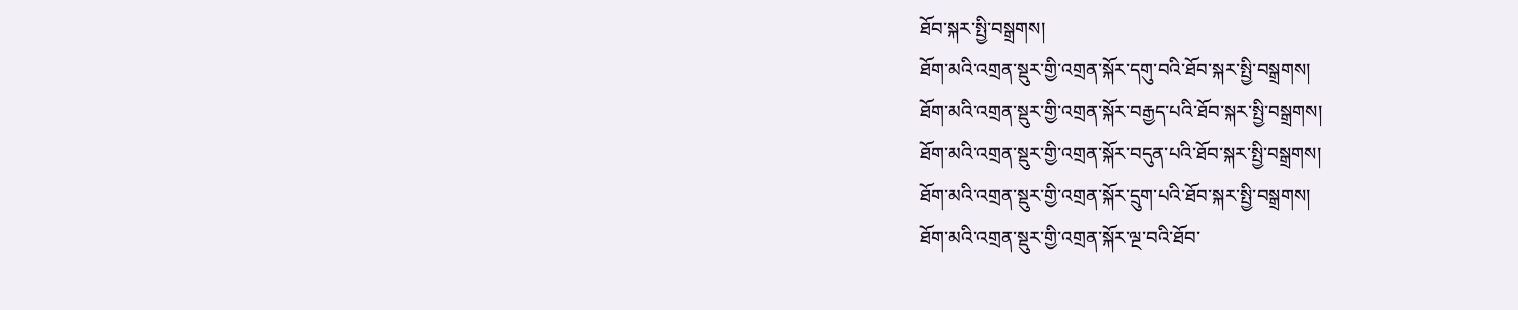ཐོབ་སྐར་སྤྱི་བསྒྲགས།
ཐོག་མའི་འགྲན་སྡུར་གྱི་འགྲན་སྐོར་དགུ་བའི་ཐོབ་སྐར་སྤྱི་བསྒྲགས།
ཐོག་མའི་འགྲན་སྡུར་གྱི་འགྲན་སྐོར་བརྒྱད་པའི་ཐོབ་སྐར་སྤྱི་བསྒྲགས།
ཐོག་མའི་འགྲན་སྡུར་གྱི་འགྲན་སྐོར་བདུན་པའི་ཐོབ་སྐར་སྤྱི་བསྒྲགས།
ཐོག་མའི་འགྲན་སྡུར་གྱི་འགྲན་སྐོར་དྲུག་པའི་ཐོབ་སྐར་སྤྱི་བསྒྲགས།
ཐོག་མའི་འགྲན་སྡུར་གྱི་འགྲན་སྐོར་ལྔ་བའི་ཐོབ་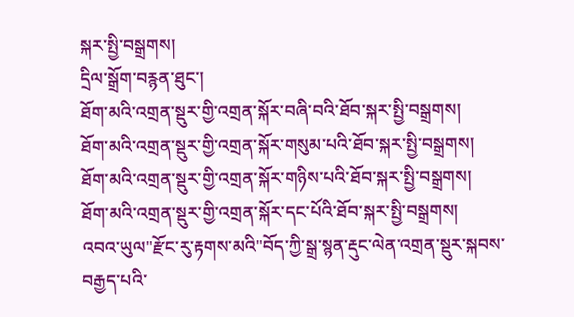སྐར་སྤྱི་བསྒྲགས།
དྲིལ་སྒྲོག་བརྙན་ཐུང་།
ཐོག་མའི་འགྲན་སྡུར་གྱི་འགྲན་སྐོར་བཞི་བའི་ཐོབ་སྐར་སྤྱི་བསྒྲགས།
ཐོག་མའི་འགྲན་སྡུར་གྱི་འགྲན་སྐོར་གསུམ་པའི་ཐོབ་སྐར་སྤྱི་བསྒྲགས།
ཐོག་མའི་འགྲན་སྡུར་གྱི་འགྲན་སྐོར་གཉིས་པའི་ཐོབ་སྐར་སྤྱི་བསྒྲགས།
ཐོག་མའི་འགྲན་སྡུར་གྱི་འགྲན་སྐོར་དང་པོའི་ཐོབ་སྐར་སྤྱི་བསྒྲགས།
འབའ་ཡུལ"རྫོང་རུ་རྟགས་མའི"བོད་ཀྱི་སྒྲ་སྙན་རྡུང་ལེན་འགྲན་སྡུར་སྐབས་བརྒྱད་པའི་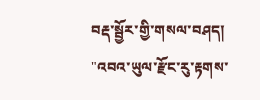བརྡ་སྦྱོར་གྱི་གསལ་བཤད།
"འབའ་ཡུལ་རྫོང་རུ་རྟགས་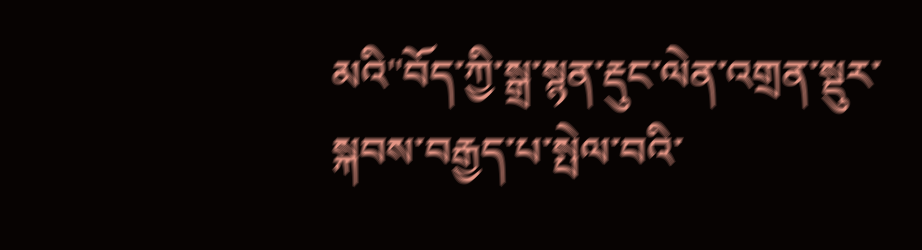མའི"བོད་ཀྱི་སྒྲ་སྙན་རྡུང་ལེན་འགྲན་སྡུར་སྐབས་བརྒྱད་པ་སྤེལ་བའི་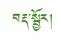བརྡ་སྦྱོར།